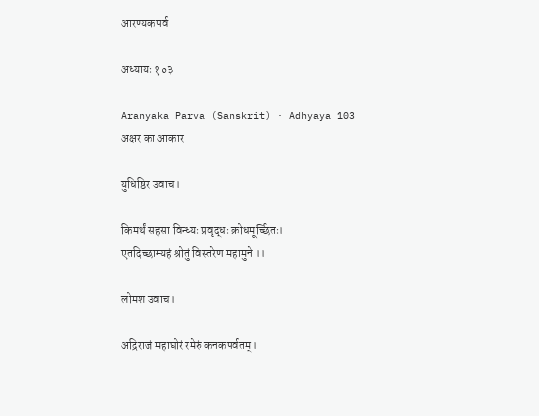आरण्यकपर्व

अध्यायः १०३

Aranyaka Parva (Sanskrit) · Adhyaya 103
अक्षर का आकार

युधिष्ठिर उवाच।

किमर्थं सहसा विन्ध्यः प्रवृद्धः क्रोधमूर्च्छितः।
एतदिच्छाम्यहं श्रोतुं विस्तरेण महामुने ।।

लोमश उवाच।

अद्रिराजं महाघोरं रमेरुं कनकपर्वतम्।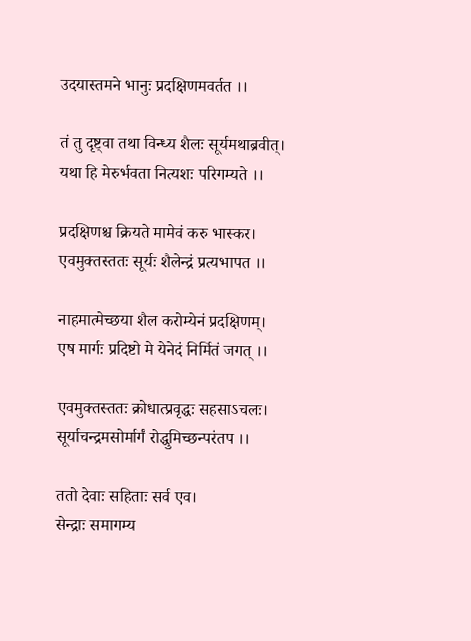उदयास्तमने भानुः प्रदक्षिणमवर्तत ।।

तं तु दृष्ट्वा तथा विन्ध्य शैलः सूर्यमथाब्रवीत्।
यथा हि मेरुर्भवता नित्यशः परिगम्यते ।।

प्रदक्षिणश्च क्रियते मामेवं करु भास्कर।
एवमुक्तस्ततः सूर्यः शैलेन्द्रं प्रत्यभापत ।।

नाहमात्मेच्छया शैल करोम्येनं प्रदक्षिणम्।
एष मार्गः प्रदिष्टो मे येनेदं निर्मितं जगत् ।।

एवमुक्तस्ततः क्रोधात्प्रवृद्धः सहसाऽचलः।
सूर्याचन्द्रमसोर्मार्गं रोद्धुमिच्छन्परंतप ।।

ततो देवाः सहिताः सर्व एव।
सेन्द्राः समागम्य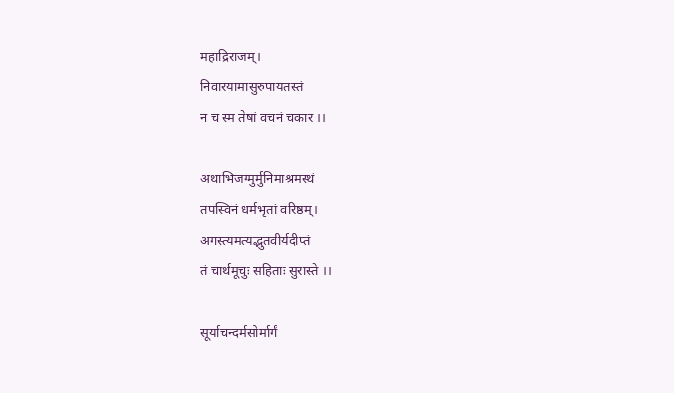महाद्रिराजम्।
निवारयामासुरुपायतस्तं
न च स्म तेषां वचनं चकार ।।

अथाभिजग्मुर्मुनिमाश्रमस्थं
तपस्विनं धर्मभृतां वरिष्ठम्।
अगस्त्यमत्यद्भुतवीर्यदीप्तं
तं चार्थमूचुः सहिताः सुरास्ते ।।

सूर्याचन्दर्मसोर्मार्गं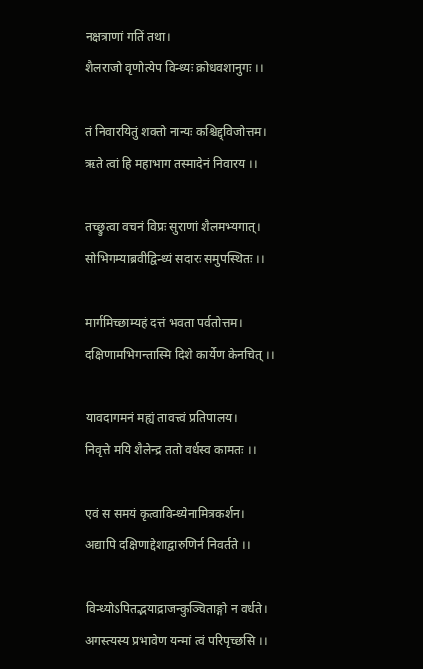नक्षत्राणां गतिं तथा।
शैलराजो वृणोत्येप विन्ध्यः क्रोधवशानुगः ।।

तं निवारयितुं शक्तो नान्यः कश्चिद्द्विजोत्तम।
ऋते त्वां हि महाभाग तस्मादेनं निवारय ।।

तच्छ्रुत्वा वचनं विप्रः सुराणां शैलमभ्यगात्।
सोभिगम्याब्रवीद्विन्ध्यं सदारः समुपस्थितः ।।

मार्गमिच्छाम्यहं दत्तं भवता पर्वतोत्तम।
दक्षिणामभिगन्तास्मि दिशे कार्येण केनचित् ।।

यावदागमनं मह्यं तावत्त्वं प्रतिपालय।
निवृत्ते मयि शैलेन्द्र ततो वर्धस्व कामतः ।।

एवं स समयं कृत्वाविन्ध्येनामित्रकर्शन।
अद्यापि दक्षिणाद्देशाद्वारुणिर्न निवर्तते ।।

विन्ध्योऽपितद्भयाद्राजन्कुञ्चिताङ्गो न वर्धते।
अगस्त्यस्य प्रभावेण यन्मां त्वं परिपृच्छसि ।।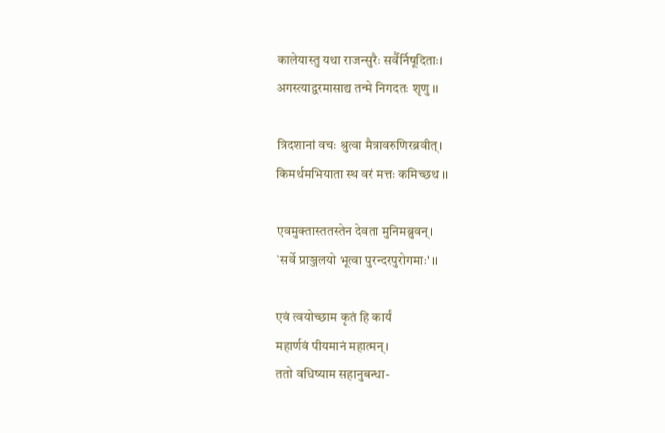कालेयास्तु यथा राजन्सुरैः सर्वैर्निषूदिताः।
अगस्त्याद्वरमासाद्य तन्मे निगदतः शृणु ।।

त्रिदशानां वचः श्रुत्वा मैत्रावरुणिरब्रवीत्।
किमर्थमभियाता स्थ वरं मत्तः कमिच्छथ ।।

एवमुक्तास्ततस्तेन देवता मुनिमब्रुवन्।
`सर्वे प्राञ्जलयो भूत्वा पुरन्दरपुरोगमाः' ।।

एवं त्वयोच्छाम कृतं हि कार्यं
महार्णवं पीयमानं महात्मन्।
ततो वधिष्याम सहानुबन्धा-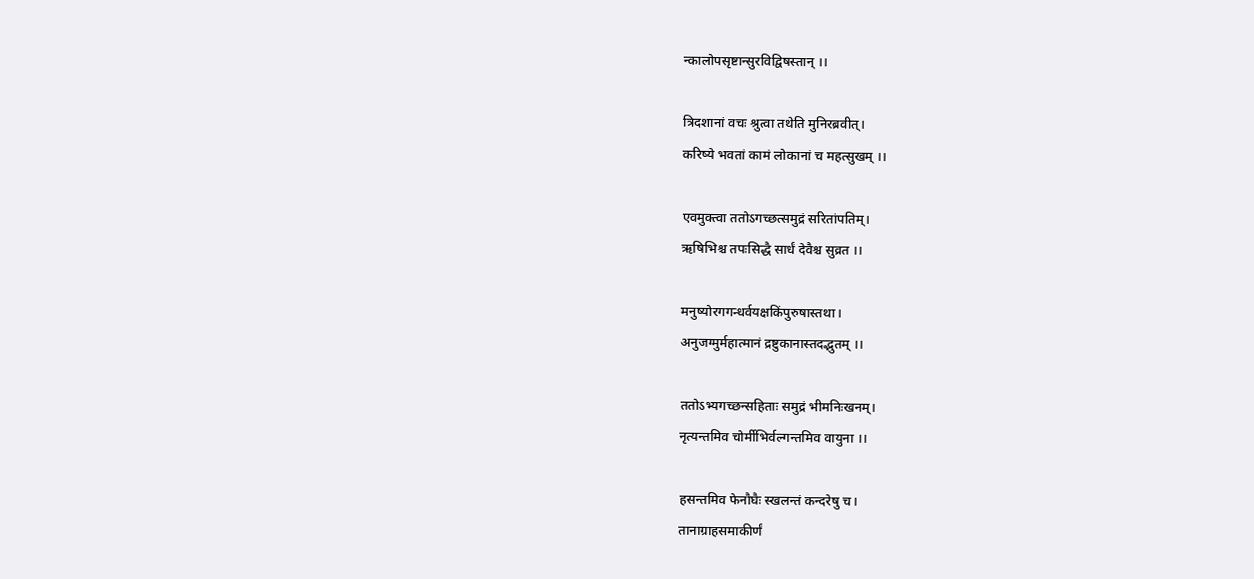न्कालोपसृष्टान्सुरविद्विषस्तान् ।।

त्रिदशानां वचः श्रुत्वा तथेति मुनिरब्रवीत्।
करिष्ये भवतां कामं लोकानां च महत्सुखम् ।।

एवमुक्त्वा ततोऽगच्छत्समुद्रं सरितांपतिम्।
ऋषिभिश्च तपःसिद्धै सार्धं देवैश्च सुव्रत ।।

मनुष्योरगगन्धर्वयक्षकिंपुरुषास्तथा।
अनुजग्मुर्महात्मानं द्रष्टुकानास्तदद्भुतम् ।।

ततोऽभ्यगच्छन्सहिताः समुद्रं भीमनिःखनम्।
नृत्यन्तमिव चोर्मीभिर्वल्गन्तमिव वायुना ।।

हसन्तमिव फेनौघैः स्खलन्तं कन्दरेषु च।
तानाग्राहसमाकीर्णं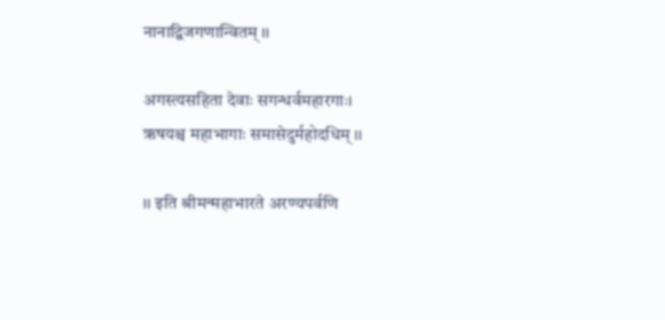नानाद्विजगणान्वितम् ।।

अगस्त्यसहिता देवाः सगन्धर्वमहारगाः।
ऋषयश्च महाभागाः समासेदुर्महोदधिम् ।।

।। इति श्रीमन्महाभारते अरण्यपर्वणि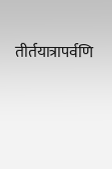तीर्तयात्रापर्वणि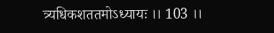त्र्यधिकशततमोऽध्यायः ।। 103 ।।